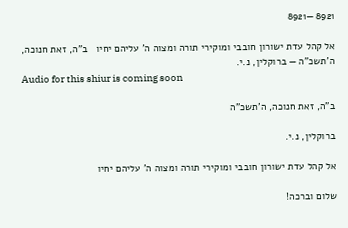8921 —8921

אל קהל עדת ישורון חובבי ומוקירי תורה ומצוה ה' עליהם יחיו   ב"ה, זאת חנוכה, ה'תשכ"ה — ברוקלין, נ.י.
Audio for this shiur is coming soon

ב"ה, זאת חנוכה, ה'תשכ"ה

ברוקלין, נ.י.

אל קהל עדת ישורון חובבי ומוקירי תורה ומצוה ה' עליהם יחיו

שלום וברכה!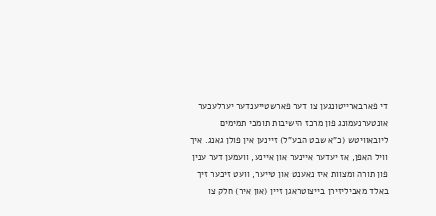די פארבארייטונגען צו דער פארשטייענדער יערלעכער אונטערנעמונג פון מרכז הישיבות תומכי תמימים ליובאוויטש (כ"א שבט הבע"ל) זיינען אין פולן גאנג. איך וויל האפן, אז יעדער איינער און איינע, וועמען דער ענין פון תורה ומצוות איז נאענט און טייער, וועט זיכער זיך באלד מאביליזירן בייצוטראגן זיין (און איר) חלק צו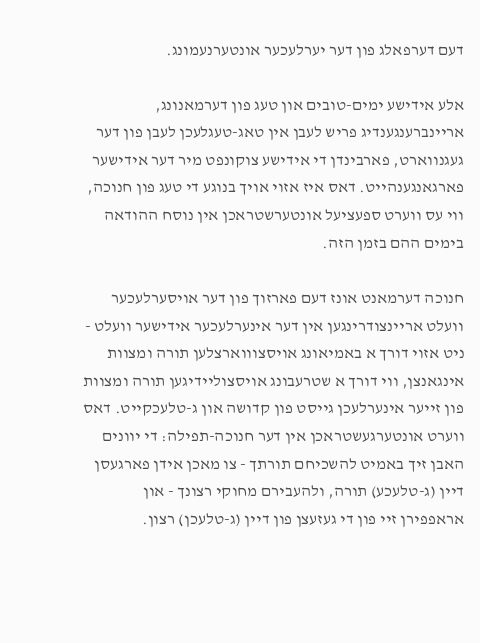דעם דערפאלג פון דער יערלעכער אונטערנעמונג.

אלע אידישע ימים-טובים און טעג פון דערמאנונג, אריינברענגענדיג פריש לעבן אין טאג-טעגלעכן לעבן פון דער געגנווארט, פארבינדן די אידישע צוקונפט מיר דער אידישער פארגאנגענהייט. דאס איז אזוי אויך בנוגע די טעג פון חנוכה, ווי עס ווערט ספעציעל אונטערשטראכן אין נוסח ההודאה בימים ההם בזמן הזה.

חנוכה דערמאנט אונז דעם פארזוך פון דער אויסערלעכער וועלט אריינצודרינגען אין דער אינערלעכער אידישער וועלט - ניט אזוי דורך א באמיאונג אויסצוווארצלען תורה ומצוות אינגאנצן, ווי דורך א שטרעבונג אויסצוליידיגען תורה ומצוות פון זייער אינערלעכן גייסט פון קדושה און ג-טלעכקייט. דאס ווערט אונטערגעשטראכן אין דער חנוכה-תפילה: די יוונים האבן זיך באמיט להשכיחם תורתך - צו מאכן אידן פארגעסן דיין (ג-טלעכע) תורה, ולהעבירם מחוקי רצונך - און אראפפירן זיי פון די געזעצן פון דיין (ג-טלעכן) רצון.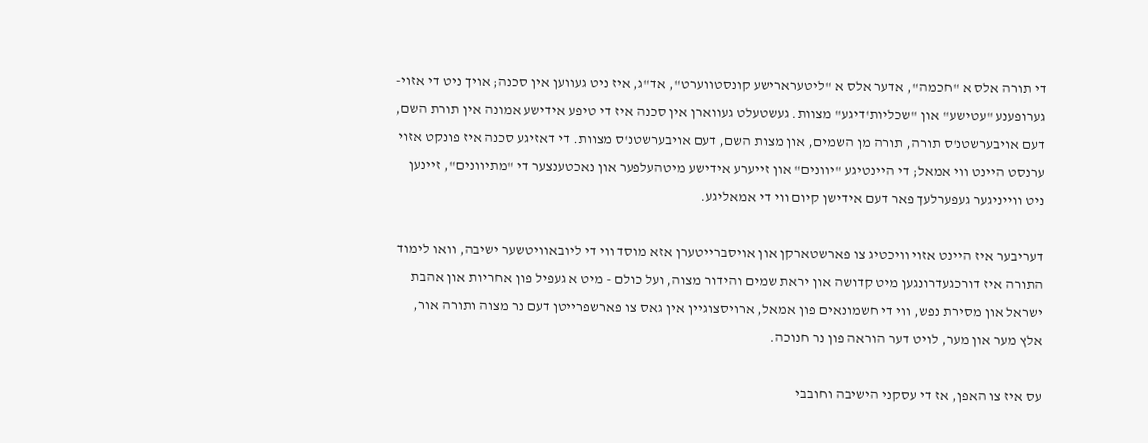די תורה אלס א "חכמה", אדער אלס א "ליטערארישע קונסטווערט", אד"ג, איז ניט געווען אין סכנה; אויך ניט די אזוי-גערופענע "עטישע" און "שכליות'דיגע" מצוות. געשטעלט געווארן אין סכנה איז די טיפע אידישע אמונה אין תורת השם, דעם אויבערשטנ'ס תורה, תורה מן השמים, און מצות השם, דעם אויבערשטנ'ס מצוות. די דאזיגע סכנה איז פונקט אזוי ערנסט היינט ווי אמאל; די היינטיגע "יוונים" און זייערע אידישע מיטהעלפער און נאכטענצער די "מתיוונים", זיינען ניט ווייניגער געפערלעך פאר דעם אידישן קיום ווי די אמאליגע.

דעריבער איז היינט אזוי וויכטיג צו פארשטארקן און אויסברייטערן אזא מוסד ווי די ליובאוויטשער ישיבה, וואו לימוד התורה איז דורכגעדרונגען מיט קדושה און יראת שמים והידור מצוה, ועל כולם - מיט א געפיל פון אחריות און אהבת ישראל און מסירת נפש, ווי די חשמונאים פון אמאל, ארויסצוגיין אין גאס צו פארשפרייטן דעם נר מצוה ותורה אור, אלץ מער און מער, לויט דער הוראה פון נר חנוכה.

עס איז צו האפן, אז די עסקני הישיבה וחובבי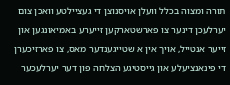תורה ומצוה בכלל וועלן אויסנוצן די געציילטע וואכן צום יערלעכן דינער צו פארשטארקען זייערע באמיאונגען און זייער אנטייל, אויך אין א שטייגענדער מאס, צו פארזיכערן די פינאנציעלע און גייסטיגע הצלחה פון דער יערלעכער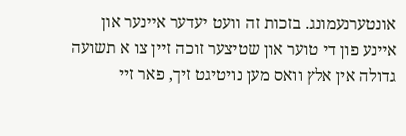אונטערנעמונג. בזכות זה וועט יעדער איינער און איינע פון די טוער און שטיצער זוכה זיין צו א תשועה גדולה אין אלץ וואס מען נויטיגט זיך, פאר זיי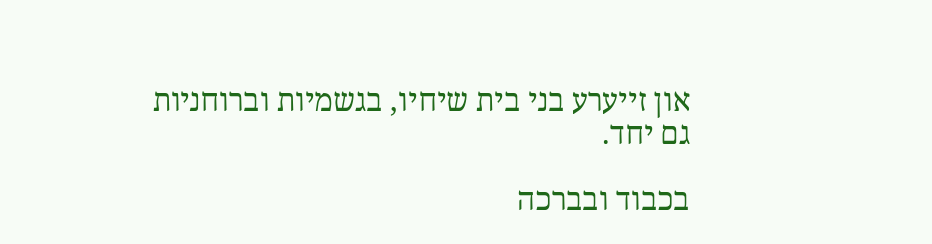און זייערע בני בית שיחיו, בגשמיות וברוחניות גם יחד.

בכבוד ובברכה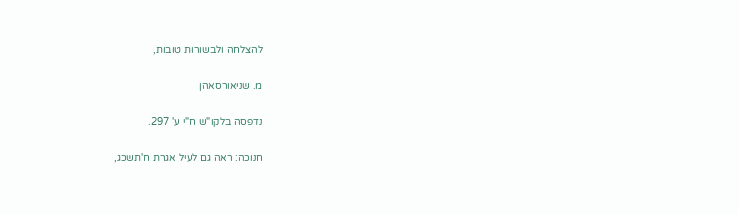להצלחה ולבשורות טובות,

מ. שניאורסאהן

נדפסה בלקו"ש ח"י ע' 297.

חנוכה: ראה גם לעיל אגרת ח'תשכג,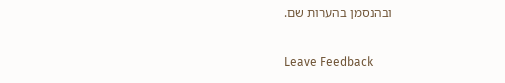ובהנסמן בהערות שם.

Leave Feedback